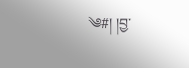༄#། །བྱ་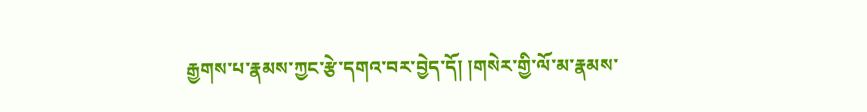རྒྱགས་པ་རྣམས་ཀྱང་རྩེ་དགའ་བར་བྱེད་དོ། །གསེར་གྱི་ལོ་མ་རྣམས་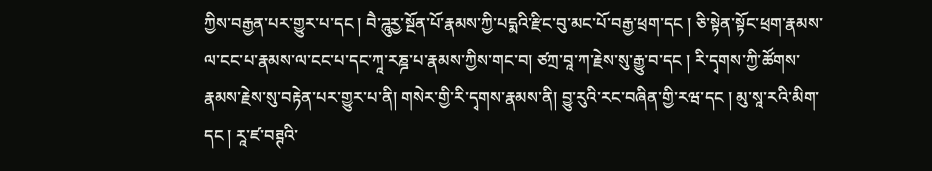ཀྱིས་བརྒྱན་པར་གྱུར་པ་དང ། བཻ་ཌཱུརྱ་སྔོན་པོ་རྣམས་ཀྱི་པདྨའི་རྫིང་བུ་མང་པོ་བརྒྱ་ཕྲག་དང ། ཅི་སྟེན་སྟོང་ཕྲག་རྣམས་ལ་ངང་པ་རྣམས་ལ་ངང་པ་དང་ཀཱ་རཎྜ་པ་རྣམས་ཀྱིས་གང་བ། ཙཀྲ་བཱ་ཀ་རྗེས་སུ་རྒྱུ་བ་དང ། རི་དྭགས་ཀྱི་ཚོགས་རྣམས་རྗེས་སུ་བརྟེན་པར་གྱུར་པ་ནི། གསེར་གྱི་རི་དྭགས་རྣམས་ནི། བྱུ་རུའི་རང་བཞིན་གྱི་རཝ་དང ། མུ་སཱ་རའི་མིག་དང ། རཱ་ཛ་བཊྚའི་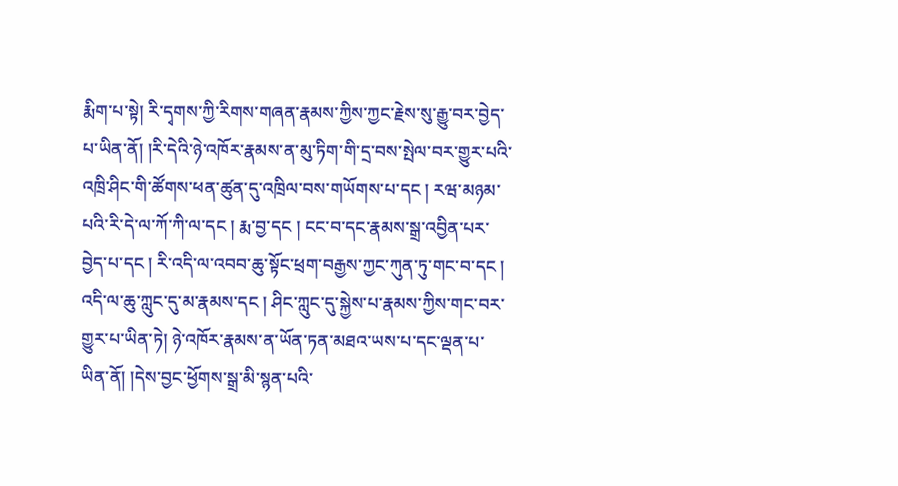རྨིག་པ་སྟེ། རི་དྭགས་ཀྱི་རིགས་གཞན་རྣམས་ཀྱིས་ཀྱང་རྗེས་སུ་རྒྱུ་བར་བྱེད་པ་ཡིན་ནོ། །རི་དེའི་ཉེ་འཁོར་རྣམས་ན་མུ་ཏིག་གི་དྲ་བས་སྤེལ་བར་གྱུར་པའི་འཁྲི་ཤིང་གི་ཚོགས་ཕན་ཚུན་དུ་འཁྲིལ་བས་གཡོགས་པ་དང ། རཝ་མཉམ་པའི་རི་དེ་ལ་ཀོ་ཀི་ལ་དང ། རྨ་བྱ་དང ། ངང་བ་དང་རྣམས་སྒྲ་འབྱིན་པར་བྱེད་པ་དང ། རི་འདི་ལ་འབབ་ཆུ་སྟོང་ཕྲག་བརྒྱས་ཀྱང་ཀུན་ཏུ་གང་བ་དང ། འདི་ལ་ཆུ་ཀླུང་དུ་མ་རྣམས་དང ། ཤིང་ཀླུང་དུ་སྐྱེས་པ་རྣམས་ཀྱིས་གང་བར་གྱུར་པ་ཡིན་ཏེ། ཉེ་འཁོར་རྣམས་ན་ཡོན་ཏན་མཐའ་ཡས་པ་དང་ལྡན་པ་ཡིན་ནོ། །དེས་བྱང་ཕྱོགས་སྒྲ་མི་སྙན་པའི་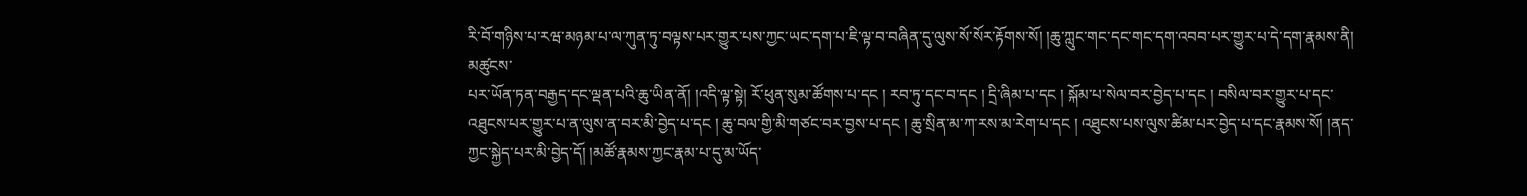རི་བོ་གཉིས་པ་རཝ་མཉམ་པ་ལ་ཀུན་ཏུ་བལྟས་པར་གྱུར་པས་ཀྱང་ཡང་དག་པ་ཇི་ལྟ་བ་བཞིན་དུ་ལུས་སོ་སོར་རྟོགས་སོ། །ཆུ་ཀླུང་གང་དང་གང་དག་འབབ་པར་གྱུར་པ་དེ་དག་རྣམས་ནི། མཚུངས་
པར་ཡོན་ཏན་བརྒྱད་དང་ལྡན་པའི་ཆུ་ཡིན་ནོ། །འདི་ལྟ་སྟེ། རོ་ཕུན་སུམ་ཚོགས་པ་དང ། རབ་ཏུ་དང་བ་དང ། དྲི་ཞིམ་པ་དང ། སྐོམ་པ་སེལ་བར་བྱེད་པ་དང ། བསིལ་བར་གྱུར་པ་དང་འཐུངས་པར་གྱུར་པ་ན་ལུས་ན་བར་མི་བྱེད་པ་དང ། ཆུ་བལ་གྱི་མི་གཙང་བར་བྱས་པ་དང ། ཆུ་སྲིན་མ་ཀ་རས་མ་རེག་པ་དང ། འཐུངས་པས་ལུས་ཚིམ་པར་བྱེད་པ་དང་རྣམས་སོ། །ནད་ཀྱང་སྐྱེད་པར་མི་བྱེད་དོ། །མཚོ་རྣམས་ཀྱང་རྣམ་པ་དུ་མ་ཡོད་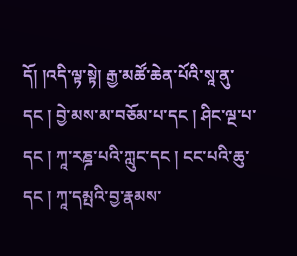དོ། །འདི་ལྟ་སྟེ། རྒྱ་མཚོ་ཆེན་པོའི་སཱ་ནུ་དང ། བྱེ་མས་མ་བཅོམ་པ་དང ། ཤིང་ལྔ་པ་དང ། ཀཱ་རཎྜ་པའི་ཀླུང་དང ། ངང་པའི་ཆུ་དང ། ཀཱ་དམྤའི་བྱ་རྣམས་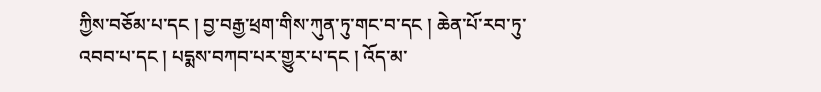ཀྱིས་བཅོམ་པ་དང ། བྱ་བརྒྱ་ཕྲག་གིས་ཀུན་ཏུ་གང་བ་དང ། ཆེན་པོ་རབ་ཏུ་འབབ་པ་དང ། པདྨས་བཀབ་པར་གྱུར་པ་དང ། འོད་མ་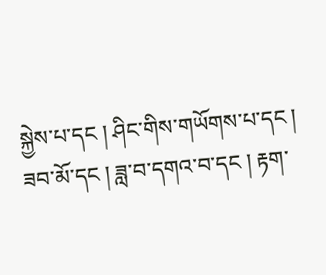སྐྱེས་པ་དང ། ཤིང་གིས་གཡོགས་པ་དང ། ཟབ་མོ་དང ། ཟླ་བ་དགའ་བ་དང ། རྟག་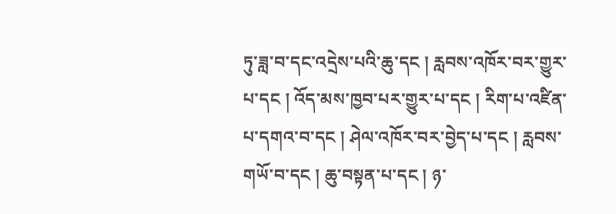ཏུ་ཟླ་བ་དང་འདྲེས་པའི་ཆུ་དང ། རླབས་འཁོར་བར་གྱུར་པ་དང ། འོད་མས་ཁྱབ་པར་གྱུར་པ་དང ། རིག་པ་འཛིན་པ་དགའ་བ་དང ། ཤེལ་འཁོར་བར་བྱེད་པ་དང ། རླབས་གཡོ་བ་དང ། ཆུ་བསྟན་པ་དང ། ཉ་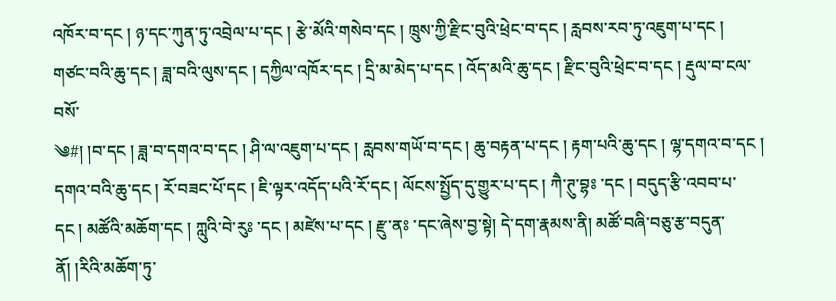འཁོར་བ་དང ། ཉ་དང་ཀུན་ཏུ་འབྲེལ་པ་དང ། རྩེ་མོའི་གསེབ་དང ། ཁྲུས་ཀྱི་རྫིང་བུའི་ཕྲེང་བ་དང ། རླབས་རབ་ཏུ་འཇུག་པ་དང ། གཙང་བའི་ཆུ་དང ། ཟླ་བའི་ལུས་དང ། དཀྱིལ་འཁོར་དང ། དྲི་མ་མེད་པ་དང ། འོད་མའི་ཆུ་དང ། རྫིང་བུའི་ཕྲེང་བ་དང ། རྡུལ་བ་ངལ་བསོ་
༄#། །བ་དང ། ཟླ་བ་དགའ་བ་དང ། ཤི་ལ་འཇུག་པ་དང ། རླབས་གཡོ་བ་དང ། ཆུ་བརྟན་པ་དང ། རྟག་པའི་ཆུ་དང ། ལྷ་དགའ་བ་དང ། དགའ་བའི་ཆུ་དང ། རོ་བཟང་པོ་དང ། ཇི་ལྟར་འདོད་པའི་རོ་དང ། ལོངས་སྤྱོད་དུ་གྱུར་པ་དང ། ཀཻ་ཊུ་བྷཿ ་དང ། བདུད་རྩི་འབབ་པ་དང ། མཚོའི་མཆོག་དང ། ཀླུའི་བེ་རུཿ ་དང ། མཛེས་པ་དང ། རྫུ་ནཿ ་དང་ཞེས་བྱ་སྟེ། དེ་དག་རྣམས་ནི། མཚོ་བཞི་བཅུ་རྩ་བདུན་ནོ། །རིའི་མཆོག་ཏུ་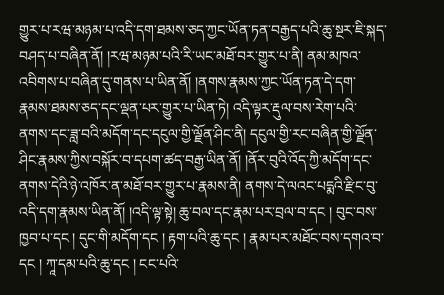གྱུར་པ་རཝ་མཉམ་པ་འདི་དག་ཐམས་ཅད་ཀྱང་ཡོན་ཏན་བརྒྱད་པའི་ཆུ་སྔར་ཇི་སྐད་བཤད་པ་བཞིན་ནོ། །རཝ་མཉམ་པའི་རི་ཡང་མཐོ་བར་གྱུར་པ་ནི། ནམ་མཁའ་འབིགས་པ་བཞིན་དུ་གནས་པ་ཡིན་ནོ། །ནགས་རྣམས་ཀྱང་ཡོན་ཏན་དེ་དག་རྣམས་ཐམས་ཅད་དང་ལྡན་པར་གྱུར་པ་ཡིན་ཏེ། འདི་ལྟར་རྡུལ་བས་རེག་པའི་ནགས་དང་ཟླ་བའི་མདོག་དང་དངུལ་གྱི་ལྗོན་ཤིང་ནི། དངུལ་གྱི་རང་བཞིན་གྱི་ལྗོན་ཤིང་རྣམས་ཀྱིས་བསྐོར་བ་དཔག་ཚད་བརྒྱ་ཡིན་ནོ། །ནོར་བུའི་འོད་ཀྱི་མདོག་དང་ནགས་དེའི་ཉེ་འཁོར་ན་མཐོ་བར་གྱུར་པ་རྣམས་ནི། ནགས་དེ་ལའང་པདྨའི་རྫིང་བུ་འདི་དག་རྣམས་ཡིན་ནོ། །འདི་ལྟ་སྟེ། ཆུ་བལ་དང་རྣམ་པར་བྲལ་བ་དང ། བུང་བས་ཁྱབ་པ་དང ། དུང་གི་མདོག་དང ། རྟག་པའི་ཆུ་དང ། རྣམ་པར་མཐོང་བས་དགའ་བ་དང ། ཀཱ་དམ་པའི་ཆུ་དང ། ངང་པའི་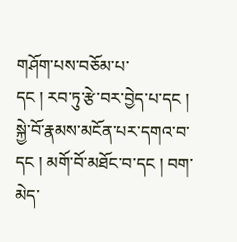གཤོག་པས་བཅོམ་པ་
དང ། རབ་ཏུ་རྩེ་བར་བྱེད་པ་དང ། སྐྱེ་བོ་རྣམས་མངོན་པར་དགའ་བ་དང ། མགོ་བོ་མཐོང་བ་དང ། བག་མེད་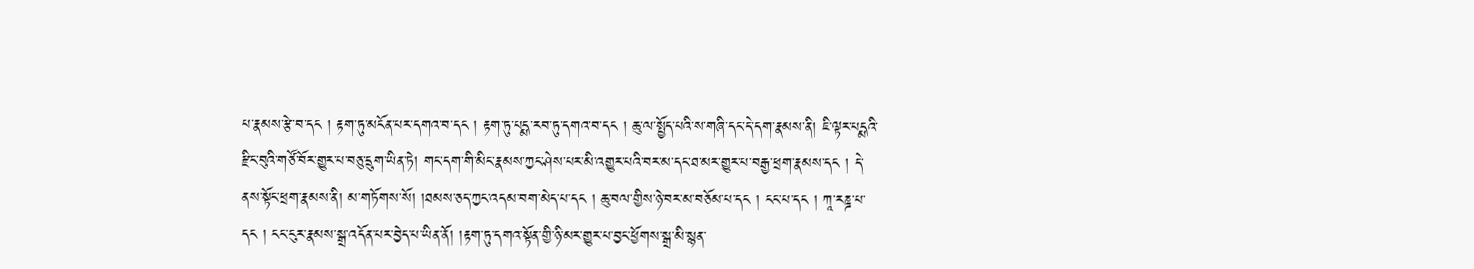པ་རྣམས་རྩེ་བ་དང ། རྟག་ཏུ་མངོན་པར་དགའ་བ་དང ། རྟག་ཏུ་པདྨ་རབ་ཏུ་དགའ་བ་དང ། ཆུ་ལ་སྤྱོད་པའི་ས་གཞི་དང་དེ་དག་རྣམས་ནི། ཇི་ལྟར་པདྨའི་རྫིང་བུའི་གཙོ་བོར་གྱུར་པ་བཅུ་དྲུག་ཡིན་ཏེ། གང་དག་གི་མིང་རྣམས་ཀྱང་ཤེས་པར་མི་འགྱུར་པའི་བར་མ་དང་ཐ་མར་གྱུར་པ་བརྒྱ་ཕྲག་རྣམས་དང ། དེ་ནས་སྟོང་ཕྲག་རྣམས་ནི། མ་གཏོགས་སོ། །ཐམས་ཅད་ཀྱང་འདམ་བག་མེད་པ་དང ། ཆུ་བལ་གྱིས་ཉེ་བར་མ་བཅོམ་པ་དང ། ངང་པ་དང ། ཀཱ་རཎྜ་པ་དང ། ངང་ངུར་རྣམས་སྒྲ་འདོན་པར་བྱེད་པ་ཡིན་ནོ། །རྟག་ཏུ་དགའ་སྟོན་གྱི་ཉི་མར་གྱུར་པ་བྱང་ཕྱོགས་སྒྲ་མི་སྙན་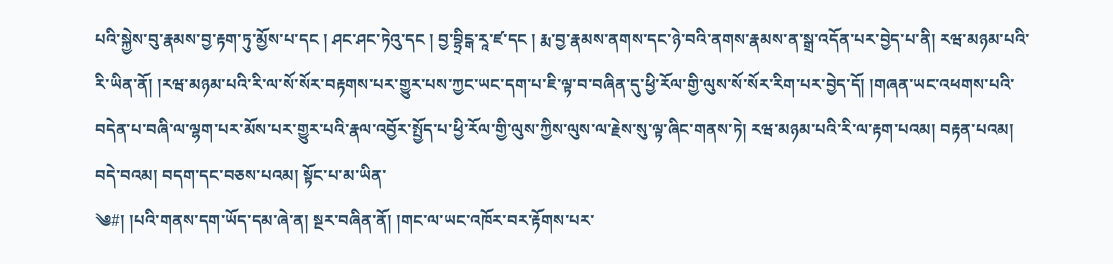པའི་སྐྱེས་བུ་རྣམས་བྱ་རྟག་ཏུ་མྱོས་པ་དང ། ཤང་ཤང་ཏེའུ་དང ། བྱ་བྷྲིངྒ་རཱ་ཛ་དང ། རྨ་བྱ་རྣམས་ནགས་དང་ཉེ་བའི་ནགས་རྣམས་ན་སྒྲ་འདོན་པར་བྱེད་པ་ནི། རཝ་མཉམ་པའི་རི་ཡིན་ནོ། །རཝ་མཉམ་པའི་རི་ལ་སོ་སོར་བརྟགས་པར་གྱུར་པས་ཀྱང་ཡང་དག་པ་ཇི་ལྟ་བ་བཞིན་དུ་ཕྱི་རོལ་གྱི་ལུས་སོ་སོར་རིག་པར་བྱེད་དོ། །གཞན་ཡང་འཕགས་པའི་བདེན་པ་བཞི་ལ་ལྷག་པར་མོས་པར་གྱུར་པའི་རྣལ་འབྱོར་སྤྱོད་པ་ཕྱི་རོལ་གྱི་ལུས་ཀྱིས་ལུས་ལ་རྗེས་སུ་ལྟ་ཞིང་གནས་ཏེ། རཝ་མཉམ་པའི་རི་ལ་རྟག་པའམ། བརྟན་པའམ། བདེ་བའམ། བདག་དང་བཅས་པའམ། སྟོང་པ་མ་ཡིན་
༄#། །པའི་གནས་དག་ཡོད་དམ་ཞེ་ན། སྔར་བཞིན་ནོ། །གང་ལ་ཡང་འཁོར་བར་རྟོགས་པར་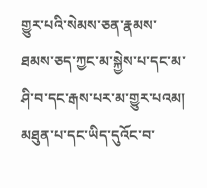གྱུར་པའི་སེམས་ཅན་རྣམས་ཐམས་ཅད་ཀྱང་མ་སྐྱེས་པ་དང་མ་ཤི་བ་དང་རྒས་པར་མ་གྱུར་པའམ། མཐུན་པ་དང་ཡིད་དུའོང་བ་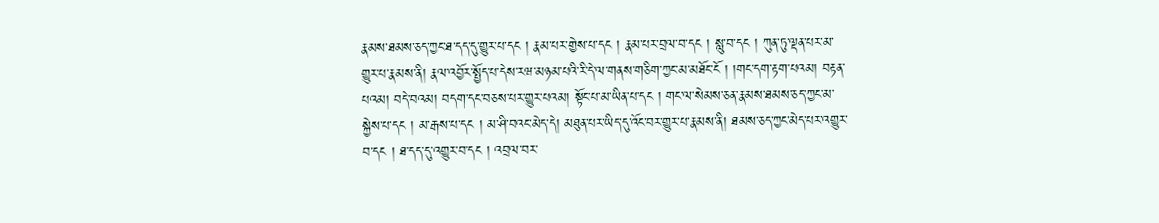རྣམས་ཐམས་ཅད་ཀྱང་ཐ་དད་དུ་གྱུར་པ་དང ། རྣམ་པར་གྱེས་པ་དང ། རྣམ་པར་བྲལ་བ་དང ། སླུ་བ་དང ། ཀུན་ཏུ་ལྡན་པར་མ་གྱུར་པ་རྣམས་ནི། རྣལ་འབྱོར་སྤྱོད་པ་དེས་རཝ་མཉམ་པའི་རི་དེ་ལ་གནས་གཅིག་ཀྱང་མ་མཐོང་ངོ ། །གང་དག་རྟག་པའམ། བརྟན་པའམ། བདེ་བའམ། བདག་དང་བཅས་པར་གྱུར་པའམ། སྟོང་པ་མ་ཡིན་པ་དང ། གང་ལ་སེམས་ཅན་རྣམས་ཐམས་ཅད་ཀྱང་མ་སྐྱེས་པ་དང ། མ་རྒས་པ་དང ། མ་ཤི་བའང་མེད་དེ། མཐུན་པར་ཡིད་དུ་འོང་བར་གྱུར་པ་རྣམས་ནི། ཐམས་ཅད་ཀྱང་མེད་པར་འགྱུར་བ་དང ། ཐ་དད་དུ་འགྱུར་བ་དང ། འབྲལ་བར་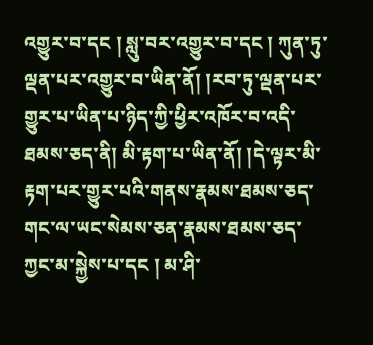འགྱུར་བ་དང ། སླུ་བར་འགྱུར་བ་དང ། ཀུན་ཏུ་ལྡན་པར་འགྱུར་བ་ཡིན་ནོ། །རབ་ཏུ་ལྡན་པར་གྱུར་པ་ཡིན་པ་ཉིད་ཀྱི་ཕྱིར་འཁོར་བ་འདི་ཐམས་ཅད་ནི། མི་རྟག་པ་ཡིན་ནོ། །དེ་ལྟར་མི་རྟག་པར་གྱུར་པའི་གནས་རྣམས་ཐམས་ཅད་གང་ལ་ཡང་སེམས་ཅན་རྣམས་ཐམས་ཅད་ཀྱང་མ་སྐྱེས་པ་དང ། མ་ཤི་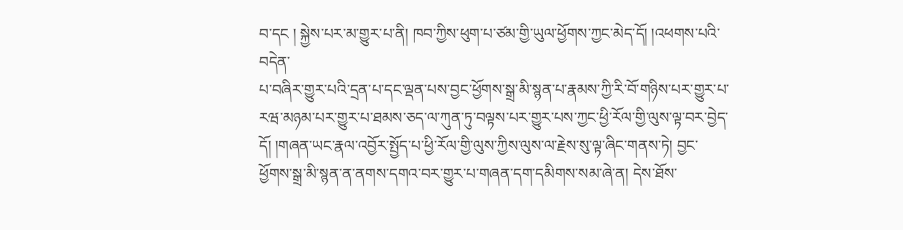བ་དང ། སྐྱེས་པར་མ་གྱུར་པ་ནི། ཁབ་ཀྱིས་ཕུག་པ་ཙམ་གྱི་ཡུལ་ཕྱོགས་ཀྱང་མེད་དོ། །འཕགས་པའི་བདེན་
པ་བཞིར་གྱུར་པའི་དྲན་པ་དང་ལྡན་པས་བྱང་ཕྱོགས་སྒྲ་མི་སྙན་པ་རྣམས་ཀྱི་རི་བོ་གཉིས་པར་གྱུར་པ་རཝ་མཉམ་པར་གྱུར་པ་ཐམས་ཅད་ལ་ཀུན་ཏུ་བལྟས་པར་གྱུར་པས་ཀྱང་ཕྱི་རོལ་གྱི་ལུས་ལྟ་བར་བྱེད་དོ། །གཞན་ཡང་རྣལ་འབྱོར་སྤྱོད་པ་ཕྱི་རོལ་གྱི་ལུས་ཀྱིས་ལུས་ལ་རྗེས་སུ་ལྟ་ཞིང་གནས་ཏེ། བྱང་ཕྱོགས་སྒྲ་མི་སྙན་ན་ནགས་དགའ་བར་གྱུར་པ་གཞན་དག་དམིགས་སམ་ཞེ་ན། དེས་ཐོས་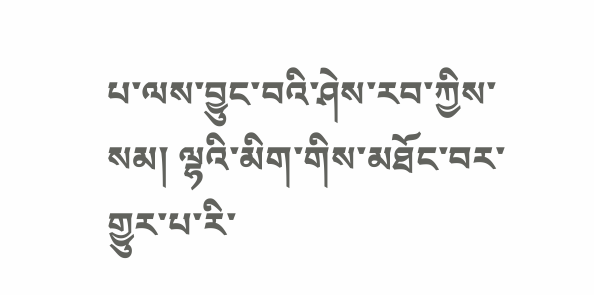པ་ལས་བྱུང་བའི་ཤེས་རབ་ཀྱིས་སམ། ལྷའི་མིག་གིས་མཐོང་བར་གྱུར་པ་རི་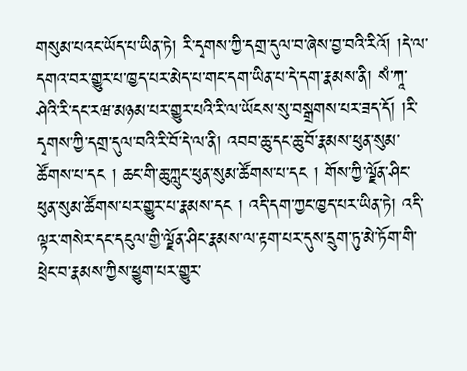གསུམ་པའང་ཡོད་པ་ཡིན་ཏེ། རི་དྭགས་ཀྱི་དགྲ་དུལ་བ་ཞེས་བྱ་བའི་རིའོ། །དེ་ལ་དགའ་བར་གྱུར་པ་ཁྱད་པར་མེད་པ་གང་དག་ཡིན་པ་དེ་དག་རྣམས་ནི། སཾ་ཀཱ་ཤེའི་རི་དང་རཝ་མཉམ་པར་གྱུར་པའི་རི་ལ་ཡོངས་སུ་བསྒྲགས་པར་ཟད་དོ། །རི་དྭགས་ཀྱི་དགྲ་དུལ་བའི་རི་བོ་དེ་ལ་ནི། འབབ་ཆུ་དང་ཆུ་བོ་རྣམས་ཕུན་སུམ་ཚོགས་པ་དང ། ཆང་གི་ཆུ་ཀླུང་ཕུན་སུམ་ཚོགས་པ་དང ། གོས་ཀྱི་ལྗོན་ཤིང་ཕུན་སུམ་ཚོགས་པར་གྱུར་པ་རྣམས་དང ། འདི་དག་ཀྱང་ཁྱད་པར་ཡིན་ཏེ། འདི་ལྟར་གསེར་དང་དངུལ་གྱི་ལྗོན་ཤིང་རྣམས་ལ་རྟག་པར་དུས་དྲུག་ཏུ་མེ་ཏོག་གི་ཕྲེང་བ་རྣམས་ཀྱིས་ཕྱུག་པར་གྱུར་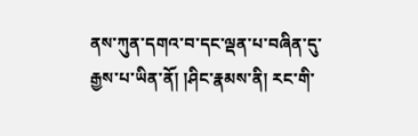ནས་ཀུན་དགའ་བ་དང་ལྡན་པ་བཞིན་དུ་རྒྱས་པ་ཡིན་ནོ། །ཤིང་རྣམས་ནི། རང་གི་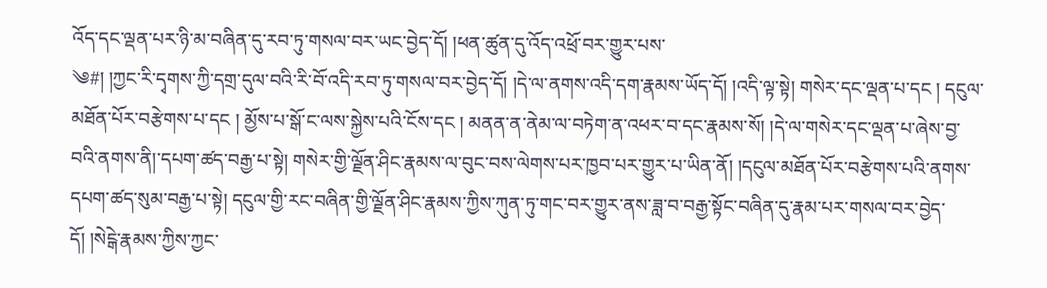འོད་དང་ལྡན་པར་ཉི་མ་བཞིན་དུ་རབ་ཏུ་གསལ་བར་ཡང་བྱེད་དོ། །ཕན་ཚུན་དུ་འོད་འཕྲོ་བར་གྱུར་པས་
༄#། །ཀྱང་རི་དྭགས་ཀྱི་དགྲ་དུལ་བའི་རི་བོ་འདི་རབ་ཏུ་གསལ་བར་བྱེད་དོ། །དེ་ལ་ནགས་འདི་དག་རྣམས་ཡོད་དོ། །འདི་ལྟ་སྟེ། གསེར་དང་ལྡན་པ་དང ། དངུལ་མཐོན་པོར་བརྩེགས་པ་དང ། མྱོས་པ་སྒོ་ང་ལས་སྐྱེས་པའི་ངོས་དང ། མནན་ན་ནེམ་ལ་བཏེག་ན་འཕར་བ་དང་རྣམས་སོ། །དེ་ལ་གསེར་དང་ལྡན་པ་ཞེས་བྱ་བའི་ནགས་ནི།་དཔག་ཚད་བརྒྱ་པ་སྟེ། གསེར་གྱི་ལྗོན་ཤིང་རྣམས་ལ་བུང་བས་ལེགས་པར་ཁྱབ་པར་གྱུར་པ་ཡིན་ནོ། །དངུལ་མཐོན་པོར་བརྩེགས་པའི་ནགས་དཔག་ཚད་སུམ་བརྒྱ་པ་སྟེ། དངུལ་གྱི་རང་བཞིན་གྱི་ལྗོན་ཤིང་རྣམས་ཀྱིས་ཀུན་ཏུ་གང་བར་གྱུར་ནས་ཟླ་བ་བརྒྱ་སྟོང་བཞིན་དུ་རྣམ་པར་གསལ་བར་བྱེད་དོ། །སེངྒེ་རྣམས་ཀྱིས་ཀྱང་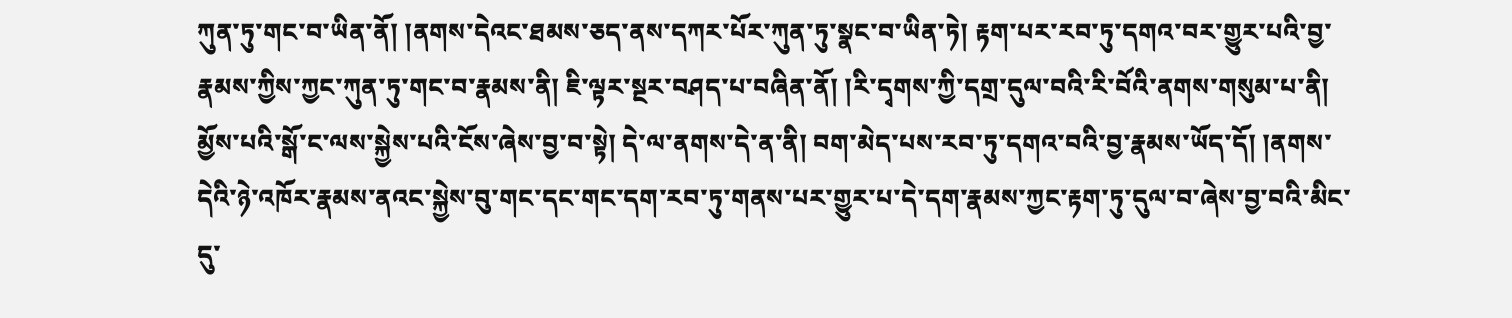ཀུན་ཏུ་གང་བ་ཡིན་ནོ། །ནགས་དེའང་ཐམས་ཅད་ནས་དཀར་པོར་ཀུན་ཏུ་སྣང་བ་ཡིན་ཏེ། རྟག་པར་རབ་ཏུ་དགའ་བར་གྱུར་པའི་བྱ་རྣམས་ཀྱིས་ཀྱང་ཀུན་ཏུ་གང་བ་རྣམས་ནི། ཇི་ལྟར་སྔར་བཤད་པ་བཞིན་ནོ། །རི་དྭགས་ཀྱི་དགྲ་དུལ་བའི་རི་བོའི་ནགས་གསུམ་པ་ནི། མྱོས་པའི་སྒོ་ང་ལས་སྐྱེས་པའི་ངོས་ཞེས་བྱ་བ་སྟེ། དེ་ལ་ནགས་དེ་ན་ནི། བག་མེད་པས་རབ་ཏུ་དགའ་བའི་བྱ་རྣམས་ཡོད་དོ། །ནགས་དེའི་ཉེ་འཁོར་རྣམས་ནའང་སྐྱེས་བུ་གང་དང་གང་དག་རབ་ཏུ་གནས་པར་གྱུར་པ་དེ་དག་རྣམས་ཀྱང་རྟག་ཏུ་དུལ་བ་ཞེས་བྱ་བའི་མིང་དུ་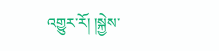འགྱུར་རོ། །སྐྱེས་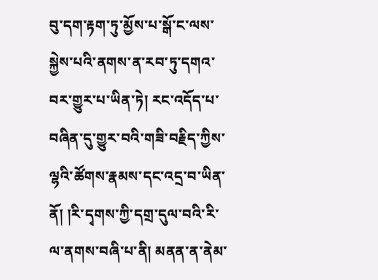བུ་དག་རྟག་ཏུ་མྱོས་པ་སྒོ་ང་ལས་སྐྱེས་པའི་ནགས་ན་རབ་ཏུ་དགའ་བར་གྱུར་པ་ཡིན་ཏེ། རང་འདོད་པ་བཞིན་དུ་གྱུར་བའི་གཟི་བརྗིད་ཀྱིས་ལྷའི་ཚོགས་རྣམས་དང་འདྲ་བ་ཡིན་ནོ། །རི་དྭགས་ཀྱི་དགྲ་དུལ་བའི་རི་ལ་ནགས་བཞི་པ་ནི། མནན་ན་ནེམ་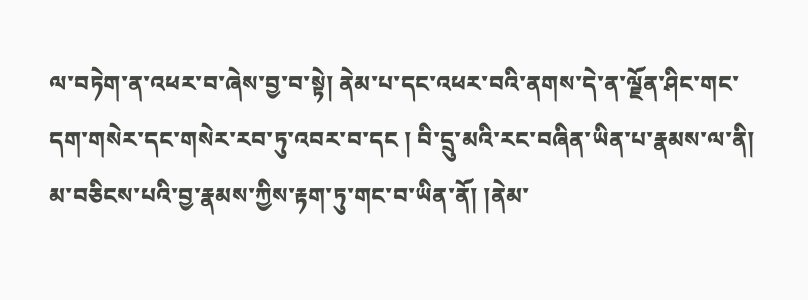ལ་བཏེག་ན་འཕར་བ་ཞེས་བྱ་བ་སྟེ། ནེམ་པ་དང་འཕར་བའི་ནགས་དེ་ན་ལྗོན་ཤིང་གང་དག་གསེར་དང་གསེར་རབ་ཏུ་འབར་བ་དང ། བི་དྲུ་མའི་རང་བཞིན་ཡིན་པ་རྣམས་ལ་ནི། མ་བཅིངས་པའི་བྱ་རྣམས་ཀྱིས་རྟག་ཏུ་གང་བ་ཡིན་ནོ། །ནེམ་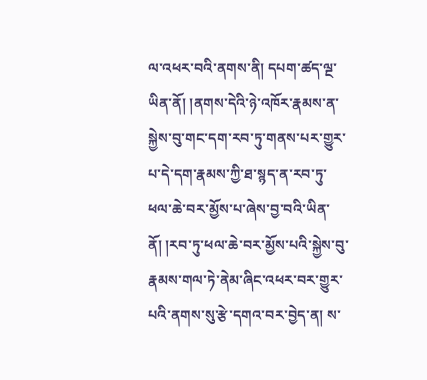ལ་འཕར་བའི་ནགས་ནི། དཔག་ཚད་ལྔ་ཡིན་ནོ། །ནགས་དེའི་ཉེ་འཁོར་རྣམས་ན་སྐྱེས་བུ་གང་དག་རབ་ཏུ་གནས་པར་གྱུར་པ་དེ་དག་རྣམས་ཀྱི་ཐ་སྙད་ན་རབ་ཏུ་ཕལ་ཆེ་བར་མྱོས་པ་ཞེས་བྱ་བའི་ཡིན་ནོ། །རབ་ཏུ་ཕལ་ཆེ་བར་མྱོས་པའི་སྐྱེས་བུ་རྣམས་གལ་ཏེ་ནེམ་ཞིང་འཕར་བར་གྱུར་པའི་ནགས་སུ་རྩེ་དགའ་བར་བྱེད་ན། ས་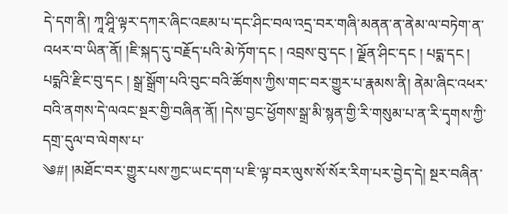དེ་དག་ནི། ཀཱ་ཤཱི་ལྟར་དཀར་ཞིང་འཇམ་པ་དང་ཤིང་བལ་འདྲ་བར་གཞི་མནན་ན་ནེམ་ལ་བཏེག་ན་འཕར་བ་ཡིན་ནོ། །ཇི་སྐད་དུ་བརྗོད་པའི་མེ་ཏོག་དང ། འབྲས་བུ་དང ། ལྗོན་ཤིང་དང ། པདྨ་དང ། པདྨའི་རྫིང་བུ་དང ། སྒྲ་སྒྲོག་པའི་བུང་བའི་ཚོགས་ཀྱིས་གང་བར་གྱུར་པ་རྣམས་ནི། ནེམ་ཞིང་འཕར་བའི་ནགས་དེ་ལའང་སྔར་གྱི་བཞིན་ནོ། །དེས་བྱང་ཕྱོགས་སྒྲ་མི་སྙན་གྱི་རི་གསུམ་པ་ན་རི་དྭགས་ཀྱི་དགྲ་དུལ་བ་ལེགས་པ་
༄#། །མཐོང་བར་གྱུར་པས་ཀྱང་ཡང་དག་པ་ཇི་ལྟ་བར་ལུས་སོ་སོར་རིག་པར་བྱེད་དེ། སྔར་བཞིན་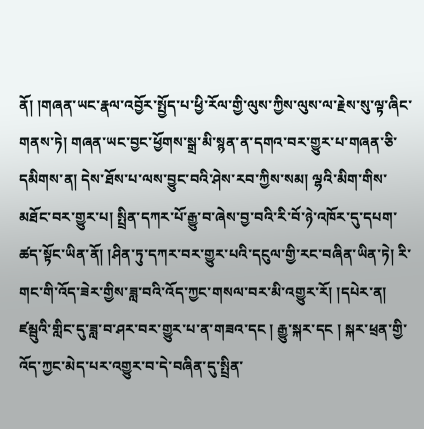ནོ། །གཞན་ཡང་རྣལ་འབྱོར་སྤྱོད་པ་ཕྱི་རོལ་གྱི་ལུས་ཀྱིས་ལུས་ལ་རྗེས་སུ་ལྟ་ཞིང་གནས་ཏེ། གཞན་ཡང་བྱང་ཕྱོགས་སྒྲ་མི་སྙན་ན་དགའ་བར་གྱུར་པ་གཞན་ཅི་དམིགས་ན། དེས་ཐོས་པ་ལས་བྱུང་བའི་ཤེས་རབ་ཀྱིས་སམ། ལྷའི་མིག་གིས་མཐོང་བར་གྱུར་པ། སྤྲིན་དཀར་པོ་རྒྱུ་བ་ཞེས་བྱ་བའི་རི་བོ་ཉེ་འཁོར་དུ་དཔག་ཚད་སྟོང་ཡིན་ནོ། །ཤིན་ཏུ་དཀར་བར་གྱུར་པའི་དངུལ་གྱི་རང་བཞིན་ཡིན་ཏེ། རི་གང་གི་འོད་ཟེར་གྱིས་ཟླ་བའི་འོད་ཀྱང་གསལ་བར་མི་འགྱུར་རོ། །དཔེར་ན། ཛམྦུའི་གླིང་དུ་ཟླ་བ་ཤར་བར་གྱུར་པ་ན་གཟའ་དང ། རྒྱུ་སྐར་དང ། སྐར་ཕྲན་གྱི་འོད་ཀྱང་མེད་པར་འགྱུར་བ་དེ་བཞིན་དུ་སྤྲིན་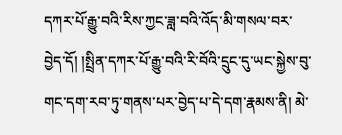དཀར་པོ་རྒྱུ་བའི་རིས་ཀྱང་ཟླ་བའི་འོད་མི་གསལ་བར་བྱེད་དོ། །སྤྲིན་དཀར་པོ་རྒྱུ་བའི་རི་བོའི་དྲུང་དུ་ཡང་སྐྱེས་བུ་གང་དག་རབ་ཏུ་གནས་པར་བྱེད་པ་དེ་དག་རྣམས་ནི། མེ་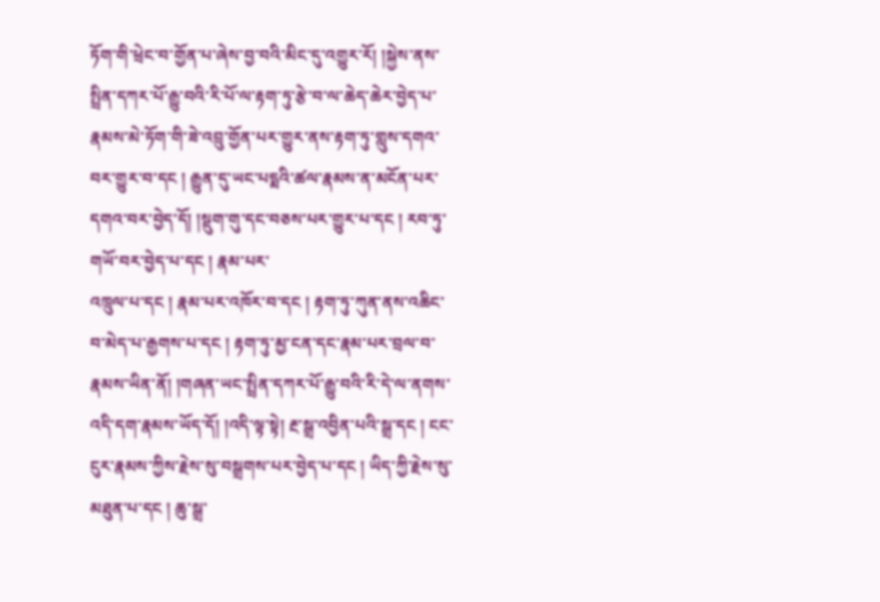ཏོག་གི་ཕྲེང་བ་གྱོན་པ་ཞེས་བྱ་བའི་མིང་དུ་འགྱུར་རོ། །སྐྱེས་ནས་སྤྲིན་དཀར་པོ་རྒྱུ་བའི་རི་པོ་ལ་རྟག་ཏུ་རྩེ་བ་ལ་ཆེད་ཆེར་བྱེད་པ་རྣམས་མེ་ཏོག་གི་ཟེ་འབྲུ་གྱོན་པར་གྱུར་ནས་རྟག་ཏུ་གླུས་དགའ་བར་གྱུར་བ་དང ། རྒྱུན་དུ་ཡང་པདྨའི་ཚལ་རྣམས་ན་མངོན་པར་དགའ་བར་བྱེད་དོ། །སྡུག་གུ་དང་བཅས་པར་གྱུར་པ་དང ། རབ་ཏུ་གཡོ་བར་བྱེད་པ་དང ། རྣམ་པར་
འཁྲུལ་པ་དང ། རྣམ་པར་འཁོར་བ་དང ། རྟག་ཏུ་ཀུན་ནས་འཆིང་བ་མེད་པ་རྒྱགས་པ་དང ། རྟག་ཏུ་མྱ་ངན་དང་རྣམ་པར་བྲལ་བ་རྣམས་ཡིན་ནོ། །གཞན་ཡང་སྤྲིན་དཀར་པོ་རྒྱུ་བའི་རི་དེ་ལ་ནགས་འདི་དག་རྣམས་ཡོད་དོ། །འདི་ལྟ་སྟེ། རྔ་སྒྲ་འབྱིན་པའི་སྒྲ་དང ། ངང་ངུར་རྣམས་ཀྱིས་རྗེས་སུ་བསྒྲགས་པར་བྱེད་པ་དང ། ཡིད་ཀྱི་རྗེས་སུ་མཐུན་པ་དང ། ཆུ་སྒྲ་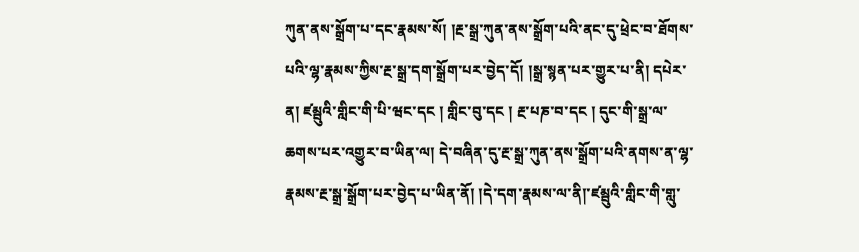ཀུན་ནས་སྒྲོག་པ་དང་རྣམས་སོ། །རྔ་སྒྲ་ཀུན་ནས་སྒྲོག་པའི་ནང་དུ་ཕྲེང་བ་ཐོགས་པའི་ལྷ་རྣམས་ཀྱིས་རྔ་སྒྲ་དག་སྒྲོག་པར་བྱེད་དོ། །སྒྲ་སྙན་པར་གྱུར་པ་ནི། དཔེར་ན། ཛམྦུའི་གླིང་གི་པི་ཝང་དང ། གླིང་བུ་དང ། རྔ་པཎ་བ་དང ། དུང་གི་སྒྲ་ལ་ཆགས་པར་འགྱུར་བ་ཡིན་ལ། དེ་བཞིན་དུ་རྔ་སྒྲ་ཀུན་ནས་སྒྲོག་པའི་ནགས་ན་ལྷ་རྣམས་རྔ་སྒྲ་སྒྲོག་པར་བྱེད་པ་ཡིན་ནོ། །དེ་དག་རྣམས་ལ་ནི།་ཛམྦུའི་གླིང་གི་གླུ་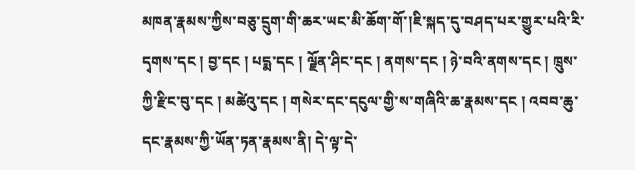མཁན་རྣམས་ཀྱིས་བཅུ་དྲུག་གི་ཆར་ཡང་མི་ཆོག་གོ་།ཇི་སྐད་དུ་བཤད་པར་གྱུར་པའི་རི་དྭགས་དང ། བྱ་དང ། པདྨ་དང ། ལྗོན་ཤིང་དང ། ནགས་དང ། ཉེ་བའི་ནགས་དང ། ཁྲུས་ཀྱི་རྫིང་བུ་དང ། མཚེའུ་དང ། གསེར་དང་དངུལ་གྱི་ས་གཞིའི་ཆ་རྣམས་དང ། འབབ་ཆུ་དང་རྣམས་ཀྱི་ཡོན་ཏན་རྣམས་ནི། དེ་ལྟ་དེ་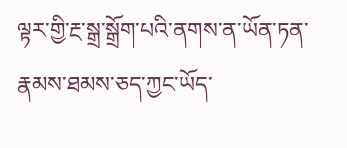ལྟར་གྱི་རྔ་སྒྲ་སྒྲོག་པའི་ནགས་ན་ཡོན་ཏན་རྣམས་ཐམས་ཅད་ཀྱང་ཡོད་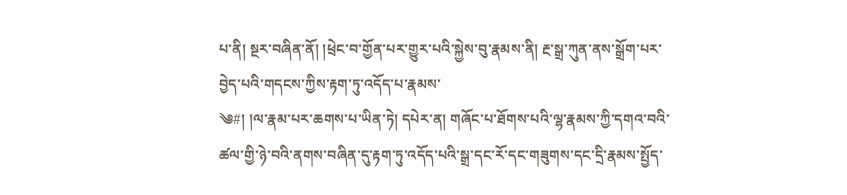པ་ནི། སྔར་བཞིན་ནོ། །ཕྲེང་བ་གྱོན་པར་གྱུར་པའི་སྐྱེས་བུ་རྣམས་ནི། རྔ་སྒྲ་ཀུན་ནས་སྒྲོག་པར་བྱེད་པའི་གདངས་ཀྱིས་རྟག་ཏུ་འདོད་པ་རྣམས་
༄#། །ལ་རྣམ་པར་ཆགས་པ་ཡིན་ཏེ། དཔེར་ན། གཞོང་པ་ཐོགས་པའི་ལྷ་རྣམས་ཀྱི་དགའ་བའི་ཚལ་གྱི་ཉེ་བའི་ནགས་བཞིན་དུ་རྟག་ཏུ་འདོད་པའི་སྒྲ་དང་རོ་དང་གཟུགས་དང་དྲི་རྣམས་སྤྱོད་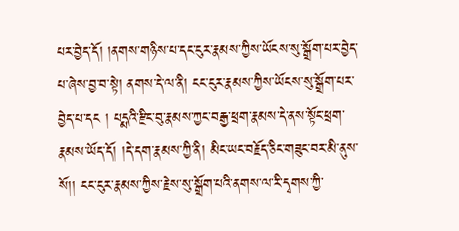པར་བྱེད་དོ། །ནགས་གཉིས་པ་དང་ངུར་རྣམས་ཀྱིས་ཡོངས་སུ་སྒྲོག་པར་བྱེད་པ་ཞེས་བྱ་བ་སྟེ། ནགས་དེ་ལ་ནི། ངང་ངུར་རྣམས་ཀྱིས་ཡོངས་སུ་སྒྲོག་པར་བྱེད་པ་དང ། པདྨའི་རྫིང་བུ་རྣམས་ཀྱང་བརྒྱ་ཕྲག་རྣམས་དེ་ནས་སྟོང་ཕྲག་རྣམས་ཡོད་དོ། །དེ་དག་རྣམས་ཀྱི་ནི། མིང་ཡང་བརྗོད་ཅིང་གཟུང་བར་མི་ནུས་སོ།། ངང་ངུར་རྣམས་ཀྱིས་རྗེས་སུ་སྒྲོག་པའི་ནགས་ལ་རི་དྭགས་ཀྱི་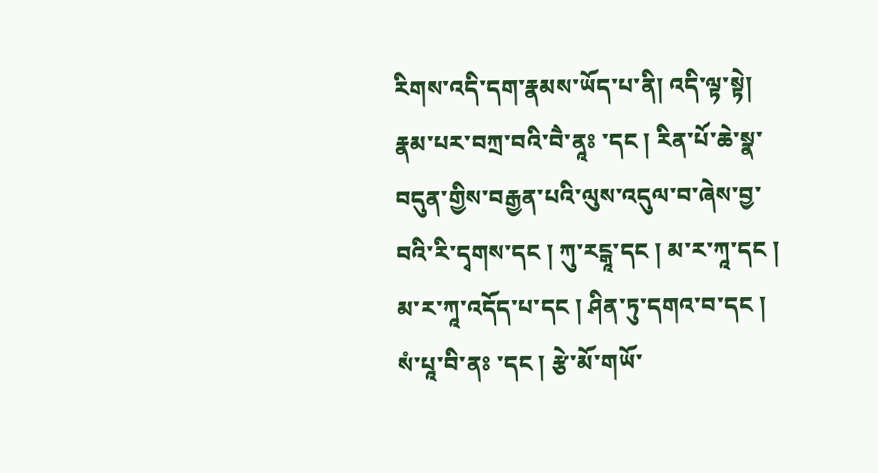རིགས་འདི་དག་རྣམས་ཡོད་པ་ནི། འདི་ལྟ་སྟེ། རྣམ་པར་བཀྲ་བའི་བཻ་ནཱཿ ་དང ། རིན་པོ་ཆེ་སྣ་བདུན་གྱིས་བརྒྱན་པའི་ལུས་འདུལ་བ་ཞེས་བྱ་བའི་རི་དྭགས་དང ། ཀུ་རངྒཱ་དང ། མ་ར་ཀཱ་དང ། མ་ར་ཀཱ་འདོད་པ་དང ། ཤིན་ཏུ་དགའ་བ་དང ། སཾ་པཱ་བི་ནཿ ་དང ། རྩེ་མོ་གཡོ་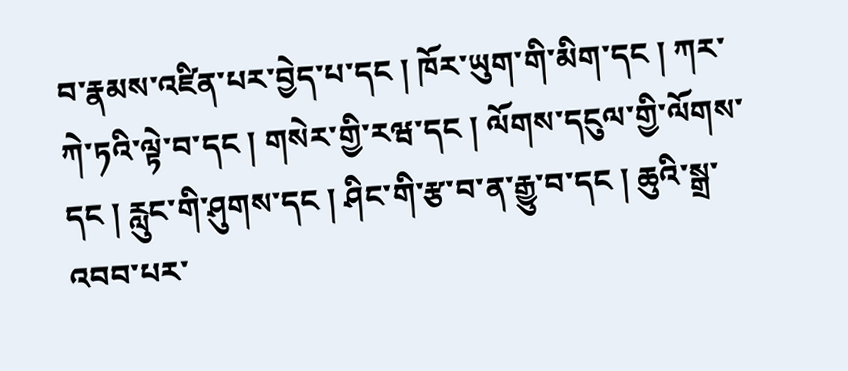བ་རྣམས་འཛིན་པར་བྱེད་པ་དང ། ཁོར་ཡུག་གི་མིག་དང ། ཀར་ཀེ་ཏའི་ལྟེ་བ་དང ། གསེར་གྱི་རཝ་དང ། ལོགས་དངུལ་གྱི་ལོགས་དང ། རླུང་གི་ཤུགས་དང ། ཤིང་གི་རྩ་བ་ན་རྒྱུ་བ་དང ། ཆུའི་སྒྲ་འབབ་པར་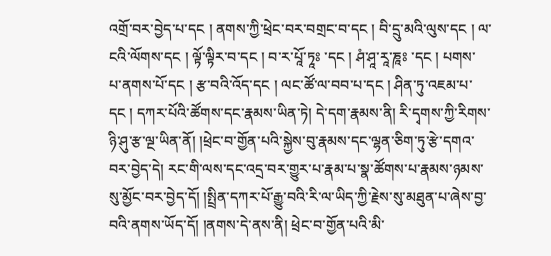འགྲོ་བར་བྱེད་པ་དང ། ནགས་ཀྱི་ཕྲེང་བར་བགྲང་བ་དང ། བི་དྲུ་མའི་ལུས་དང ། ལ་ངའི་ལོགས་དང ། ལྟོ་ལྟིར་བ་དང ། བ་ར་པཱོ་ཏཱཿ ་དང ། ཤཾ་ཤཱ་རཱ་ཎཱཿ ་དང ། པགས་
པ་ནགས་པོ་དང ། རྩ་བའི་འོད་དང ། ལང་ཚོ་ལ་བབ་པ་དང ། ཤིན་ཏུ་འཇམ་པ་དང ། དཀར་པོའི་ཚོགས་དང་རྣམས་ཡིན་ཏེ། དེ་དག་རྣམས་ནི། རི་དྭགས་ཀྱི་རིགས་ཉི་ཤུ་རྩ་ལྔ་ཡིན་ནོ། །ཕྲེང་བ་གྱོན་པའི་སྐྱེས་བུ་རྣམས་དང་ལྷན་ཅིག་ཏུ་རྩེ་དགའ་བར་བྱེད་དེ། རང་གི་ལས་དང་འདྲ་བར་གྱུར་པ་རྣམ་པ་སྣ་ཚོགས་པ་རྣམས་ཉམས་སུ་མྱོང་བར་བྱེད་དོ། །སྤྲིན་དཀར་པོ་རྒྱུ་བའི་རི་ལ་ཡིད་ཀྱི་རྗེས་སུ་མཐུན་པ་ཞེས་བྱ་བའི་ནགས་ཡོད་དོ། །ནགས་དེ་ནས་ནི། ཕྲེང་བ་གྱོན་པའི་མི་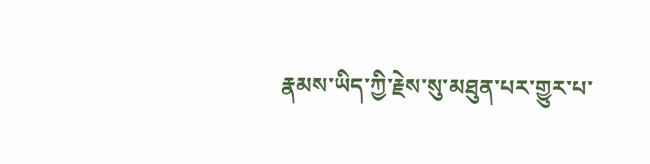རྣམས་ཡིད་ཀྱི་རྗེས་སུ་མཐུན་པར་གྱུར་པ་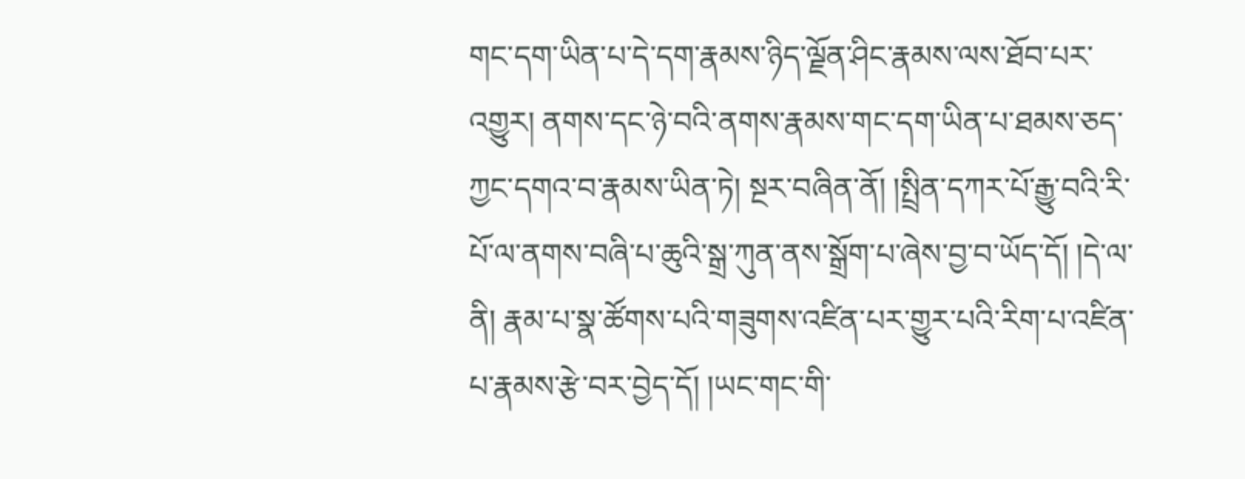གང་དག་ཡིན་པ་དེ་དག་རྣམས་ཉིད་ལྗོན་ཤིང་རྣམས་ལས་ཐོབ་པར་འགྱུར། ནགས་དང་ཉེ་བའི་ནགས་རྣམས་གང་དག་ཡིན་པ་ཐམས་ཅད་ཀྱང་དགའ་བ་རྣམས་ཡིན་ཏེ། སྔར་བཞིན་ནོ། །སྤྲིན་དཀར་པོ་རྒྱུ་བའི་རི་པོ་ལ་ནགས་བཞི་པ་ཆུའི་སྒྲ་ཀུན་ནས་སྒྲོག་པ་ཞེས་བྱ་བ་ཡོད་དོ། །དེ་ལ་ནི། རྣམ་པ་སྣ་ཚོགས་པའི་གཟུགས་འཛིན་པར་གྱུར་པའི་རིག་པ་འཛིན་པ་རྣམས་རྩེ་བར་བྱེད་དོ། །ཡང་གང་གི་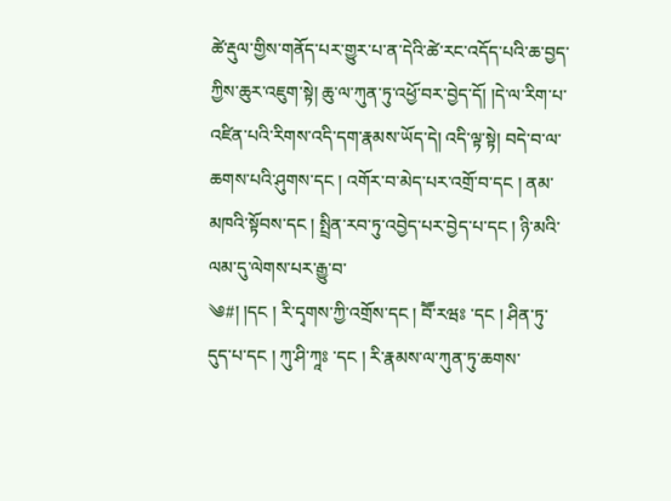ཚེ་རྡུལ་གྱིས་གནོད་པར་གྱུར་པ་ན་དེའི་ཚེ་རང་འདོད་པའི་ཆ་བྱད་ཀྱིས་ཆུར་འཇུག་སྟེ། ཆུ་ལ་ཀུན་ཏུ་འཕྱོ་བར་བྱེད་དོ། །དེ་ལ་རིག་པ་འཛིན་པའི་རིགས་འདི་དག་རྣམས་ཡོད་དེ། འདི་ལྟ་སྟེ། བདེ་བ་ལ་ཆགས་པའི་ཤུགས་དང ། འགོར་བ་མེད་པར་འགྲོ་བ་དང ། ནམ་མཁའི་སྟོབས་དང ། སྤྲིན་རབ་ཏུ་འབྱེད་པར་བྱེད་པ་དང ། ཉི་མའི་ལམ་དུ་ལེགས་པར་རྒྱུ་བ་
༄#། །དང ། རི་དྭགས་ཀྱི་འགྲོས་དང ། བཽ་རཝཿ ་དང ། ཤིན་ཏུ་དུད་པ་དང ། ཀུ་ཤི་ཀཱཿ ་དང ། རི་རྣམས་ལ་ཀུན་ཏུ་ཆགས་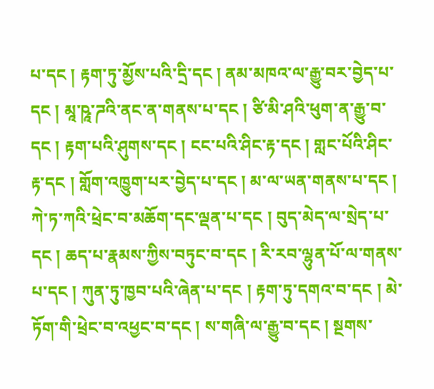པ་དང ། རྟག་ཏུ་མྱོས་པའི་དྲི་དང ། ནམ་མཁའ་ལ་རྒྱུ་བར་བྱེད་པ་དང ། མཱ་ཥཱ་ཌའི་ནང་ན་གནས་པ་དང ། ཙི་མི་ཤའི་ཕུག་ན་རྒྱུ་བ་དང ། རྟག་པའི་ཤུགས་དང ། ངང་པའི་ཤིང་རྟ་དང ། གླང་པོའི་ཤིང་རྟ་དང ། གློག་འཁྱུག་པར་བྱེད་པ་དང ། མ་ལ་ཡན་གནས་པ་དང ། ཀེ་ཏ་ཀའི་ཕྲེང་བ་མཆོག་དང་ལྡན་པ་དང ། བུད་མེད་ལ་སྲེད་པ་དང ། ཆད་པ་རྣམས་ཀྱིས་བཏུང་བ་དང ། རི་རབ་ལྷུན་པོ་ལ་གནས་པ་དང ། ཀུན་ཏུ་ཁྱབ་པའི་ཞེན་པ་དང ། རྟག་ཏུ་དགའ་བ་དང ། མེ་ཏོག་གི་ཕྲེང་བ་འཕྱང་བ་དང ། ས་གཞི་ལ་རྒྱུ་བ་དང ། སྔགས་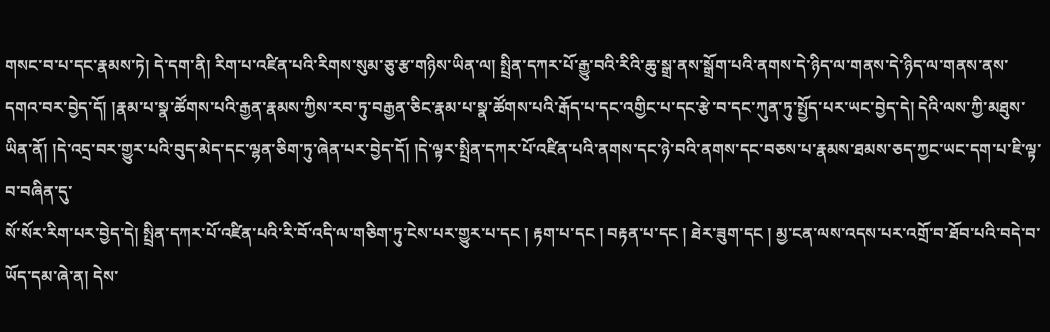གསང་བ་པ་དང་རྣམས་ཏེ། དེ་དག་ནི། རིག་པ་འཛིན་པའི་རིགས་སུམ་ཅུ་རྩ་གཉིས་ཡིན་ལ། སྤྲིན་དཀར་པོ་རྒྱུ་བའི་རིའི་ཆུ་སྒྲ་ནས་སྒྲོག་པའི་ནགས་དེ་ཉིད་ལ་གནས་དེ་ཉིད་ལ་གནས་ནས་དགའ་བར་བྱེད་དོ། །རྣམ་པ་སྣ་ཚོགས་པའི་རྒྱན་རྣམས་ཀྱིས་རབ་ཏུ་བརྒྱན་ཅིང་རྣམ་པ་སྣ་ཚོགས་པའི་རྒོད་པ་དང་འགྱིང་པ་དང་རྩེ་བ་དང་ཀུན་ཏུ་སྤྱོད་པར་ཡང་བྱེད་དེ། དེའི་ལས་ཀྱི་མཐུས་ཡིན་ནོ། །དེ་འདྲ་བར་གྱུར་པའི་བུད་མེད་དང་ལྷན་ཅིག་ཏུ་ཞེན་པར་བྱེད་དོ། །དེ་ལྟར་སྤྲིན་དཀར་པོ་འཛིན་པའི་ནགས་དང་ཉེ་བའི་ནགས་དང་བཅས་པ་རྣམས་ཐམས་ཅད་ཀྱང་ཡང་དག་པ་ཇི་ལྟ་བ་བཞིན་དུ་
སོ་སོར་རིག་པར་བྱེད་དེ། སྤྲིན་དཀར་པོ་འཛིན་པའི་རི་བོ་འདི་ལ་གཅིག་ཏུ་ངེས་པར་གྱུར་པ་དང ། རྟག་པ་དང ། བརྟན་པ་དང ། ཐེར་ཟུག་དང ། མྱ་ངན་ལས་འདས་པར་འགྲོ་བ་ཐོབ་པའི་བདེ་བ་ཡོད་དམ་ཞེ་ན། དེས་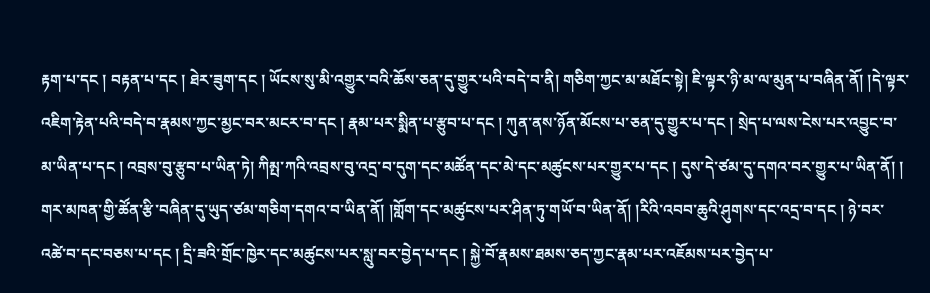རྟག་པ་དང ། བརྟན་པ་དང ། ཐེར་ཟུག་དང ། ཡོངས་སུ་མི་འགྱུར་བའི་ཆོས་ཅན་དུ་གྱུར་པའི་བདེ་བ་ནི། གཅིག་ཀྱང་མ་མཐོང་སྟེ། ཇི་ལྟར་ཉི་མ་ལ་མུན་པ་བཞིན་ནོ། །དེ་ལྟར་འཇིག་རྟེན་པའི་བདེ་བ་རྣམས་ཀྱང་མྱང་བར་མངར་བ་དང ། རྣམ་པར་སྨིན་པ་རྩུབ་པ་དང ། ཀུན་ནས་ཉོན་མོངས་པ་ཅན་དུ་གྱུར་པ་དང ། སྲེད་པ་ལས་ངེས་པར་འབྱུང་བ་མ་ཡིན་པ་དང ། འབྲས་བུ་རྩུབ་པ་ཡིན་ཏེ། ཀིམྤ་ཀའི་འབྲས་བུ་འདྲ་བ་དུག་དང་མཚོན་དང་མེ་དང་མཚུངས་པར་གྱུར་པ་དང ། དུས་དེ་ཙམ་དུ་དགའ་བར་གྱུར་པ་ཡིན་ནོ། ། གར་མཁན་གྱི་ཚོན་རྩི་བཞིན་དུ་ཡུད་ཙམ་གཅིག་དགའ་བ་ཡིན་ནོ། །གློག་དང་མཚུངས་པར་ཤིན་ཏུ་གཡོ་བ་ཡིན་ནོ། །རིའི་འབབ་ཆུའི་ཤུགས་དང་འདྲ་བ་དང ། ཉེ་བར་འཚེ་བ་དང་བཅས་པ་དང ། དྲི་ཟའི་གྲོང་ཁྱེར་དང་མཚུངས་པར་སླུ་བར་བྱེད་པ་དང ། སྐྱེ་བོ་རྣམས་ཐམས་ཅད་ཀྱང་རྣམ་པར་འཇོམས་པར་བྱེད་པ་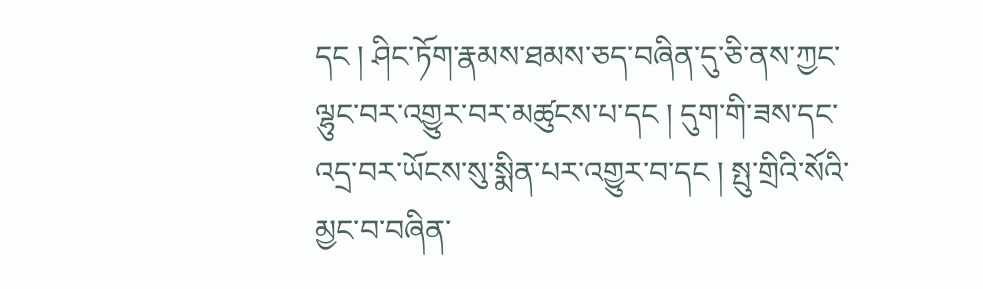དང ། ཤིང་ཏོག་རྣམས་ཐམས་ཅད་བཞིན་དུ་ཅི་ནས་ཀྱང་ལྷུང་བར་འགྱུར་བར་མཚུངས་པ་དང ། དུག་གི་ཟས་དང་འདྲ་བར་ཡོངས་སུ་སྨིན་པར་འགྱུར་བ་དང ། སྤུ་གྲིའི་སོའི་མྱང་བ་བཞིན་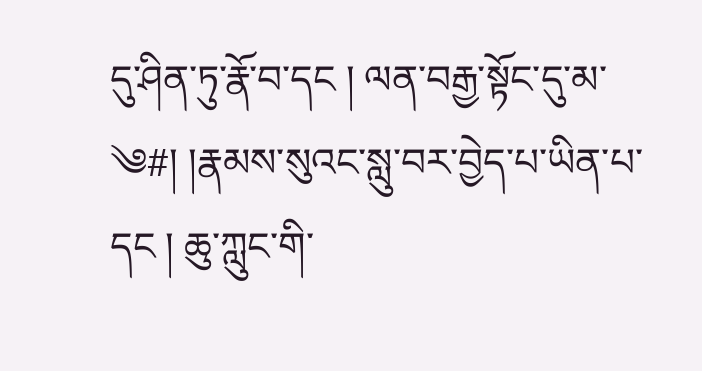དུ་ཤིན་ཏུ་རྣོ་བ་དང ། ལན་བརྒྱ་སྟོང་དུ་མ་
༄#། །རྣམས་སུའང་སླུ་བར་བྱེད་པ་ཡིན་པ་དང ། ཆུ་ཀླུང་གི་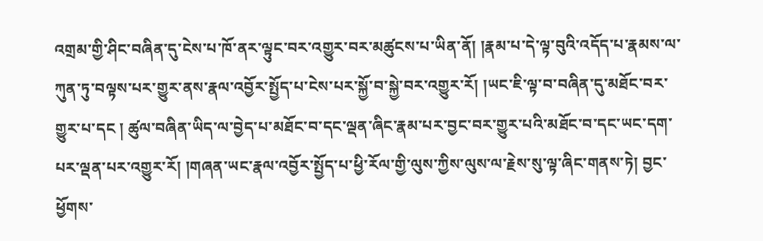འགྲམ་གྱི་ཤིང་བཞིན་དུ་ངེས་པ་ཁོ་ནར་ལྟུང་བར་འགྱུར་བར་མཚུངས་པ་ཡིན་ནོ། །རྣམ་པ་དེ་ལྟ་བུའི་འདོད་པ་རྣམས་ལ་ཀུན་ཏུ་བལྟས་པར་གྱུར་ནས་རྣལ་འབྱོར་སྤྱོད་པ་ངེས་པར་སྐྱོ་བ་སྐྱེ་བར་འགྱུར་རོ། །ཡང་ཇི་ལྟ་བ་བཞིན་དུ་མཐོང་བར་གྱུར་པ་དང ། ཚུལ་བཞིན་ཡིད་ལ་བྱེད་པ་མཐོང་བ་དང་ལྡན་ཞིང་རྣམ་པར་བྱང་བར་གྱུར་པའི་མཐོང་བ་དང་ཡང་དག་པར་ལྡན་པར་འགྱུར་རོ། །གཞན་ཡང་རྣལ་འབྱོར་སྤྱོད་པ་ཕྱི་རོལ་གྱི་ལུས་ཀྱིས་ལུས་ལ་རྗེས་སུ་ལྟ་ཞིང་གནས་ཏེ། བྱང་ཕྱོགས་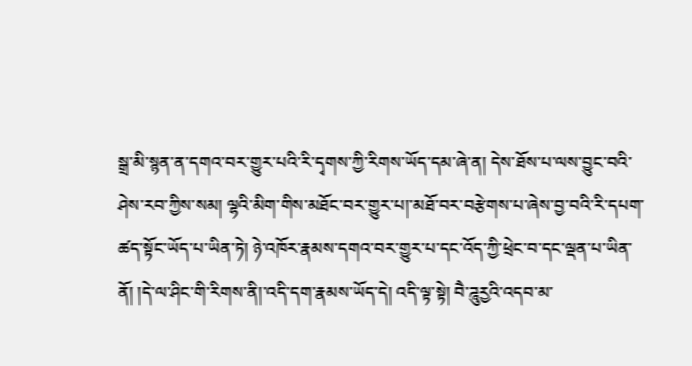སྒྲ་མི་སྙན་ན་དགའ་བར་གྱུར་པའི་རི་དྭགས་ཀྱི་རིགས་ཡོད་དམ་ཞེ་ན། དེས་ཐོས་པ་ལས་བྱུང་བའི་ཤེས་རབ་ཀྱིས་སམ། ལྷའི་མིག་གིས་མཐོང་བར་གྱུར་པ།་མཐོ་བར་བརྩེགས་པ་ཞེས་བྱ་བའི་རི་དཔག་ཚད་སྟོང་ཡོད་པ་ཡིན་ཏེ། ཉེ་འཁོར་རྣམས་དགའ་བར་གྱུར་པ་དང་འོད་ཀྱི་ཕྲེང་བ་དང་ལྡན་པ་ཡིན་ནོ། །དེ་ལ་ཤིང་གི་རིགས་ནི།་འདི་དག་རྣམས་ཡོད་དེ། འདི་ལྟ་སྟེ། བཻ་ཌཱུརྱའི་འདབ་མ་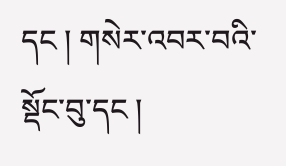དང ། གསེར་འབར་བའི་སྡོང་བུ་དང །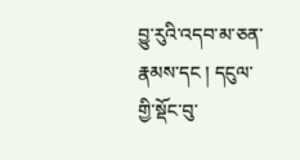བྱུ་རུའི་འདབ་མ་ཅན་རྣམས་དང ། དངུལ་གྱི་སྡོང་བུ་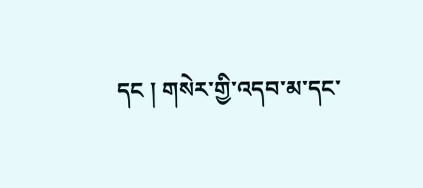དང ། གསེར་གྱི་འདབ་མ་དང་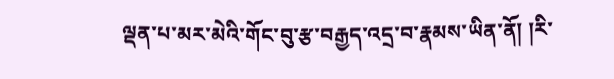ལྡན་པ་མར་མེའི་གོང་བུ་རྩ་བརྒྱད་འདྲ་བ་རྣམས་ཡིན་ནོ། །རི་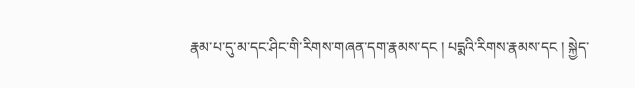རྣམ་པ་དུ་མ་དང་ཤིང་གི་རིགས་གཞན་དག་རྣམས་དང ། པདྨའི་རིགས་རྣམས་དང ། སྐྱེད་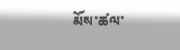མོས་ཚལ་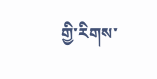གྱི་རིགས་